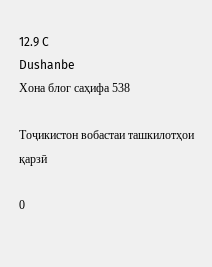12.9 C
Dushanbe
Хона блог саҳифа 538

Тоҷикистон вобастаи ташкилотҳои қарзӣ

0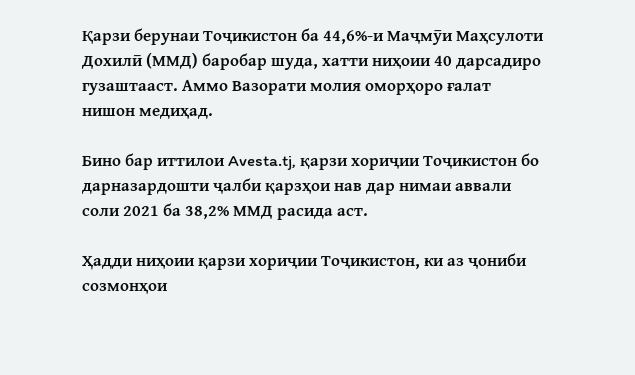Қарзи берунаи Тоҷикистон ба 44,6%-и Маҷмӯи Маҳсулоти Дохилӣ (ММД) баробар шуда, хатти ниҳоии 40 дарсадиро гузаштааст. Аммо Вазорати молия оморҳоро ғалат нишон медиҳад.

Бино бар иттилои Avesta.tj, қарзи хориҷии Тоҷикистон бо дарназардошти ҷалби қарзҳои нав дар нимаи аввали соли 2021 ба 38,2% ММД расида аст.

Ҳадди ниҳоии қарзи хориҷии Тоҷикистон, ки аз ҷониби созмонҳои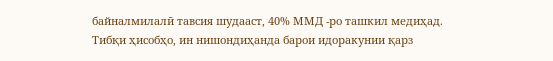байналмилалӣ тавсия шудааст, 40% ММД -ро ташкил медиҳад. Тибқи ҳисобҳо, ин нишондиҳанда барои идоракунии қарз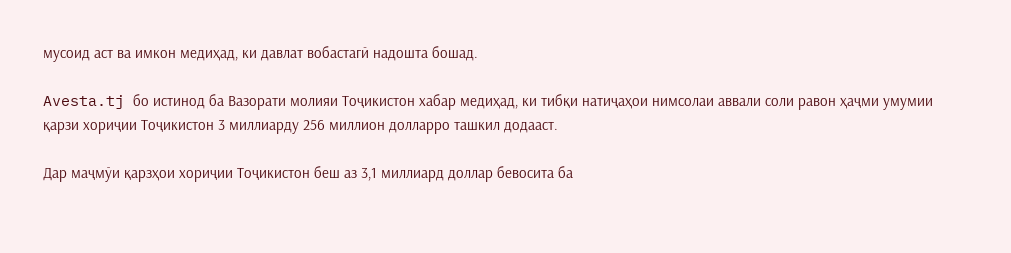мусоид аст ва имкон медиҳад, ки давлат вобастагӣ надошта бошад.

Avesta.tj бо истинод ба Вазорати молияи Тоҷикистон хабар медиҳад, ки тибқи натиҷаҳои нимсолаи аввали соли равон ҳаҷми умумии қарзи хориҷии Тоҷикистон 3 миллиарду 256 миллион долларро ташкил додааст.

Дар маҷмӯи қарзҳои хориҷии Тоҷикистон беш аз 3,1 миллиард доллар бевосита ба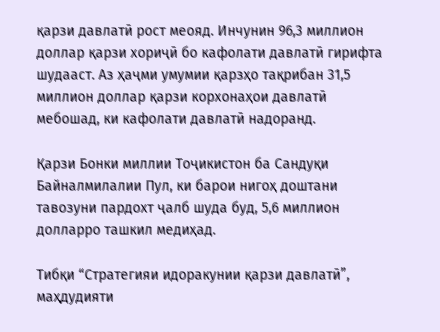қарзи давлатӣ рост меояд. Инчунин 96,3 миллион доллар қарзи хориҷӣ бо кафолати давлатӣ гирифта шудааст. Аз ҳаҷми умумии қарзҳо тақрибан 31,5 миллион доллар қарзи корхонаҳои давлатӣ мебошад, ки кафолати давлатӣ надоранд.

Қарзи Бонки миллии Тоҷикистон ба Сандуқи Байналмилалии Пул, ки барои нигоҳ доштани тавозуни пардохт ҷалб шуда буд, 5,6 миллион долларро ташкил медиҳад.

Тибқи “Стратегияи идоракунии қарзи давлатӣ”, маҳдудияти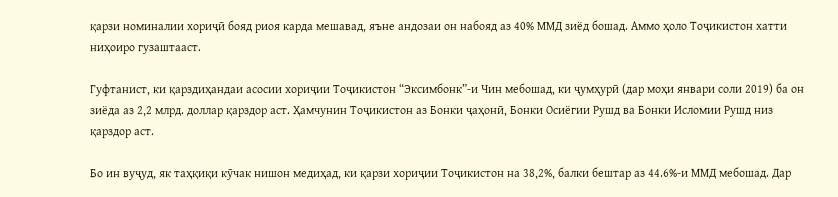қарзи номиналии хориҷӣ бояд риоя карда мешавад, яъне андозаи он набояд аз 40% ММД зиёд бошад. Аммо ҳоло Тоҷикистон хатти ниҳоиро гузаштааст.

Гуфтанист, ки қарздиҳандаи асосии хориҷии Тоҷикистон “Эксимбонк”-и Чин мебошад, ки ҷумҳурӣ (дар моҳи январи соли 2019) ба он зиёда аз 2,2 млрд. доллар қарздор аст. Ҳамчунин Тоҷикистон аз Бонки ҷаҳонӣ, Бонки Осиёгии Рушд ва Бонки Исломии Рушд низ қарздор аст.

Бо ин вуҷуд, як таҳқиқи кӯчак нишон медиҳад, ки қарзи хориҷии Тоҷикистон на 38,2%, балки бештар аз 44.6%-и ММД мебошад. Дар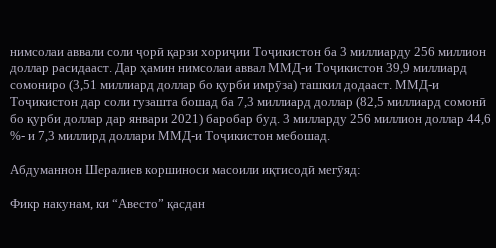нимсолаи аввали соли ҷорӣ қарзи хориҷии Тоҷикистон ба 3 миллиарду 256 миллион доллар расидааст. Дар ҳамин нимсолаи аввал ММД-и Тоҷикистон 39,9 миллиард сомониро (3,51 миллиард доллар бо қурби имрӯза) ташкил додааст. ММД-и Тоҷикистон дар соли гузашта бошад ба 7,3 миллиард доллар (82,5 миллиард сомонӣ бо қурби доллар дар январи 2021) баробар буд. 3 милларду 256 миллион доллар 44,6 %- и 7,3 миллирд доллари ММД-и Тоҷикистон мебошад.

Абдуманнон Шералиев коршиноси масоили иқтисодӣ мегӯяд:

Фикр накунам, ки “Авесто” қасдан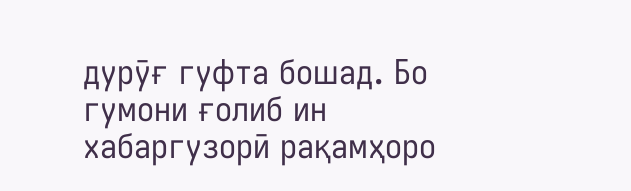дурӯғ гуфта бошад. Бо гумони ғолиб ин хабаргузорӣ рақамҳоро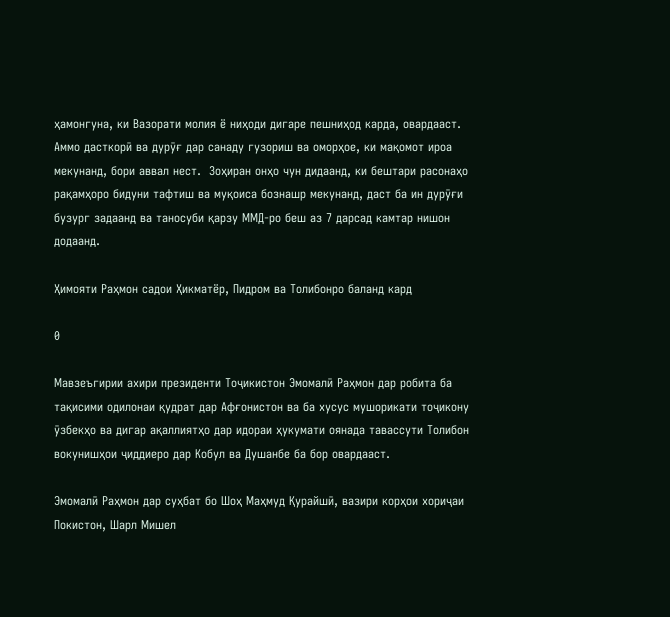ҳамонгуна, ки Вазорати молия ё ниҳоди дигаре пешниҳод карда, овардааст. Аммо дасткорӣ ва дурӯғ дар санаду гузориш ва оморҳое, ки мақомот ироа мекунанд, бори аввал нест.  Зоҳиран онҳо чун дидаанд, ки бештари расонаҳо рақамҳоро бидуни тафтиш ва муқоиса бознашр мекунанд, даст ба ин дурӯғи бузург задаанд ва таносуби қарзу ММД-ро беш аз 7 дарсад камтар нишон додаанд.

Ҳимояти Раҳмон садои Ҳикматёр, Пидром ва Толибонро баланд кард

0

Мавзеъгирии ахири президенти Тоҷикистон Эмомалӣ Раҳмон дар робита ба тақисими одилонаи қудрат дар Афғонистон ва ба хусус мушорикати тоҷикону ӯзбекҳо ва дигар ақаллиятҳо дар идораи ҳукумати оянада тавассути Толибон вокунишҳои ҷиддиеро дар Кобул ва Душанбе ба бор овардааст.

Эмомалӣ Раҳмон дар суҳбат бо Шоҳ Маҳмуд Қурайшӣ, вазири корҳои хориҷаи Покистон, Шарл Мишел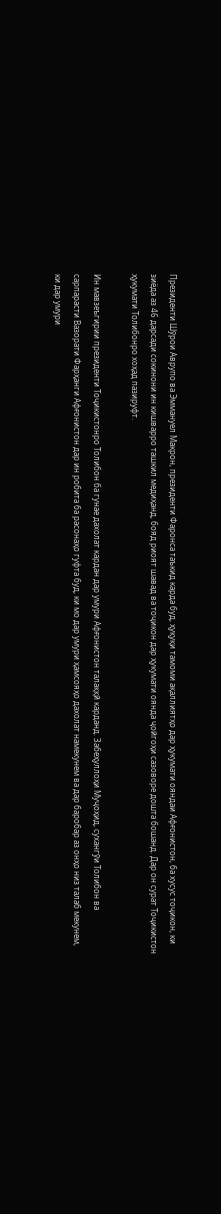Президенти Шӯрои Аврупо ва Эммануел Макрон, президенти Фаронса таъкид карда буд, ҳуқуқи тамоми ақаллиятҳо дар ҳукумати ояндаи Афғонистон, ба хусус тоҷикон, ки зиёда аз 46 дарсади сокинони ин кишварро ташкил медиҳанд, бояд риоят шавад ва тоҷикон дар ҳукумати оянда ҷойгоҳи сазоворе дошта бошанд. Дар он сурат Тоҷикистон ҳукумати Толибонро хоҳад пазируфт.

Ин мавзеъгирии президенти Тоҷикистонро Толибон ба гунае дахолат кардан дар умури Афғонистон талаққӣ карданд. Забеҳуллоҳи Муҷоҳид, сухангӯи Толибон ва сарпарасти Вазорати Фарҳанги Афғонистон дар ин робита ба расонаҳо гуфта буд, ки мо дар умури ҳамсояҳо дахолат намекунем ва дар баробар аз онҳо низ талаб мекунем, ки дар умури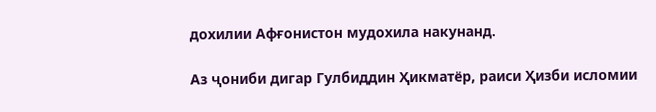дохилии Афғонистон мудохила накунанд.

Аз ҷониби дигар Гулбиддин Ҳикматёр, раиси Ҳизби исломии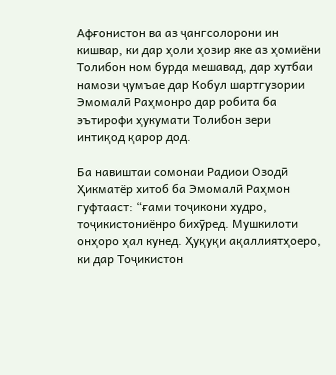Афғонистон ва аз ҷангсолорони ин кишвар, ки дар ҳоли ҳозир яке аз ҳомиёни Толибон ном бурда мешавад, дар хутбаи намози ҷумъае дар Кобул шартгузории Эмомалӣ Раҳмонро дар робита ба эътирофи ҳукумати Толибон зери интиқод қарор дод.

Ба навиштаи сомонаи Радиои Озодӣ Ҳикматёр хитоб ба Эмомалӣ Раҳмон гуфтааст: “ғами тоҷикони худро, тоҷикистониёнро бихӯред. Мушкилоти онҳоро ҳал кунед. Ҳуқуқи ақаллиятҳоеро, ки дар Тоҷикистон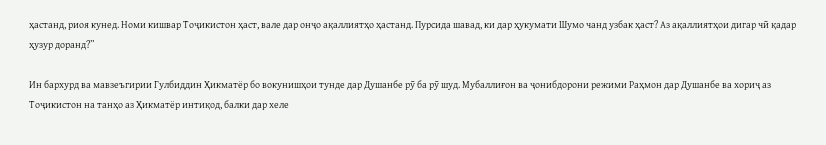ҳастанд, риоя кунед. Номи кишвар Тоҷикистон ҳаст, вале дар онҷо ақаллиятҳо ҳастанд. Пурсида шавад, ки дар ҳукумати Шумо чанд узбак ҳаст? Аз ақаллиятҳои дигар чӣ қадар ҳузур доранд?”

Ин бархурд ва мавзеъгирии Гулбиддин Ҳикматёр бо вокунишҳои тунде дар Душанбе рӯ ба рӯ шуд. Мубаллиғон ва ҷонибдорони режими Раҳмон дар Душанбе ва хориҷ аз Тоҷикистон на танҳо аз Ҳикматёр интиқод, балки дар хеле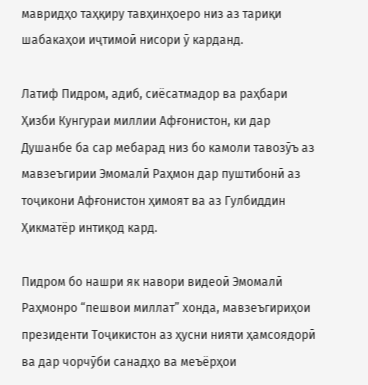мавридҳо таҳқиру тавҳинҳоеро низ аз тариқи шабакаҳои иҷтимоӣ нисори ӯ карданд.

Латиф Пидром, адиб, сиёсатмадор ва раҳбари Ҳизби Кунгураи миллии Афғонистон, ки дар Душанбе ба сар мебарад низ бо камоли тавозӯъ аз мавзеъгирии Эмомалӣ Раҳмон дар пуштибонӣ аз тоҷикони Афғонистон ҳимоят ва аз Гулбиддин Ҳикматёр интиқод кард.

Пидром бо нашри як навори видеоӣ Эмомалӣ Раҳмонро “пешвои миллат” хонда, мавзеъгириҳои президенти Тоҷикистон аз ҳусни нияти ҳамсоядорӣ ва дар чорчӯби санадҳо ва меъёрҳои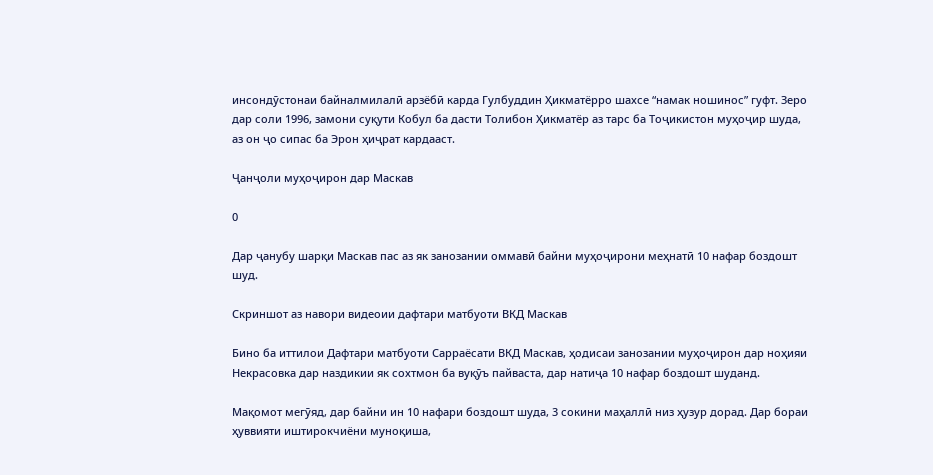инсондӯстонаи байналмилалӣ арзёбӣ карда Гулбуддин Ҳикматёрро шахсе “намак ношинос” гуфт. Зеро дар соли 1996, замони суқути Кобул ба дасти Толибон Ҳикматёр аз тарс ба Тоҷикистон муҳоҷир шуда, аз он ҷо сипас ба Эрон ҳиҷрат кардааст.

Ҷанҷоли муҳоҷирон дар Маскав

0

Дар ҷанубу шарқи Маскав пас аз як занозании оммавӣ байни муҳоҷирони меҳнатӣ 10 нафар боздошт шуд.

Скриншот аз навори видеоии дафтари матбуоти ВКД Маскав

Бино ба иттилои Дафтари матбуоти Сарраёсати ВКД Маскав, ҳодисаи занозании муҳоҷирон дар ноҳияи Некрасовка дар наздикии як сохтмон ба вуқӯъ пайваста, дар натиҷа 10 нафар боздошт шуданд.

Мақомот мегӯяд, дар байни ин 10 нафари боздошт шуда, 3 сокини маҳаллӣ низ ҳузур дорад. Дар бораи ҳуввияти иштирокчиёни муноқиша,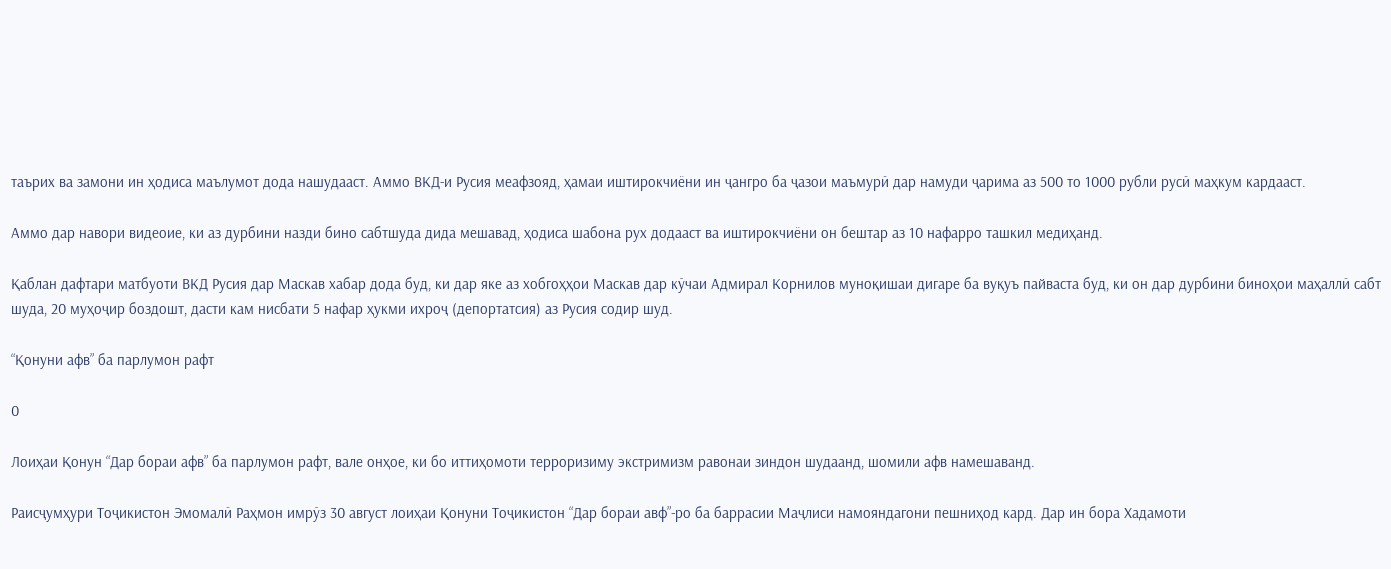таърих ва замони ин ҳодиса маълумот дода нашудааст. Аммо ВКД-и Русия меафзояд, ҳамаи иштирокчиёни ин ҷангро ба ҷазои маъмурӣ дар намуди ҷарима аз 500 то 1000 рубли русӣ маҳкум кардааст.

Аммо дар навори видеоие, ки аз дурбини назди бино сабтшуда дида мешавад, ҳодиса шабона рух додааст ва иштирокчиёни он бештар аз 10 нафарро ташкил медиҳанд.

Қаблан дафтари матбуоти ВКД Русия дар Маскав хабар дода буд, ки дар яке аз хобгоҳҳои Маскав дар кӯчаи Адмирал Корнилов муноқишаи дигаре ба вуқуъ пайваста буд, ки он дар дурбини биноҳои маҳаллӣ сабт шуда, 20 муҳоҷир боздошт, дасти кам нисбати 5 нафар ҳукми ихроҷ (депортатсия) аз Русия содир шуд.

“Қонуни афв” ба парлумон рафт

0

Лоиҳаи Қонун “Дар бораи афв” ба парлумон рафт, вале онҳое, ки бо иттиҳомоти терроризиму экстримизм равонаи зиндон шудаанд, шомили афв намешаванд.

Раисҷумҳури Тоҷикистон Эмомалӣ Раҳмон имрӯз 30 август лоиҳаи Қонуни Тоҷикистон “Дар бораи авф”-ро ба баррасии Маҷлиси намояндагони пешниҳод кард. Дар ин бора Хадамоти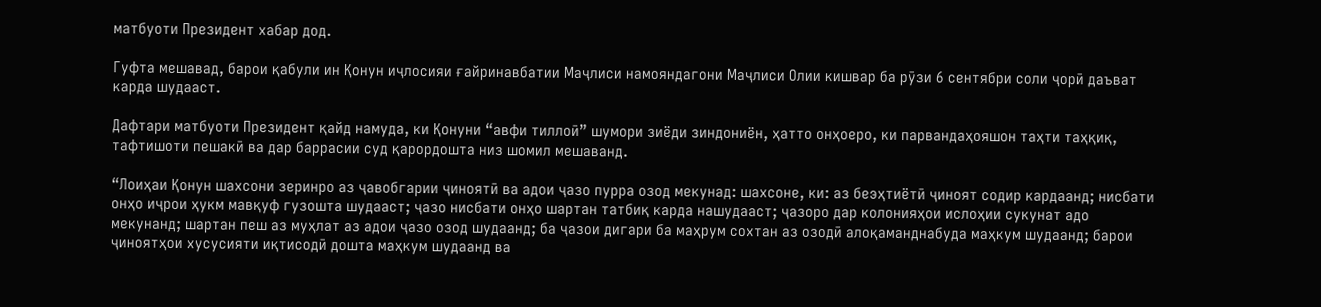матбуоти Президент хабар дод.

Гуфта мешавад, барои қабули ин Қонун иҷлосияи ғайринавбатии Маҷлиси намояндагони Маҷлиси Олии кишвар ба рӯзи 6 сентябри соли ҷорӣ даъват карда шудааст.

Дафтари матбуоти Президент қайд намуда, ки Қонуни “авфи тиллоӣ” шумори зиёди зиндониён, ҳатто онҳоеро, ки парвандаҳояшон таҳти таҳқиқ, тафтишоти пешакӣ ва дар баррасии суд қарордошта низ шомил мешаванд.

“Лоиҳаи Қонун шахсони зеринро аз ҷавобгарии ҷиноятӣ ва адои ҷазо пурра озод мекунад: шахсоне, ки: аз беэҳтиётӣ ҷиноят содир кардаанд; нисбати онҳо иҷрои ҳукм мавқуф гузошта шудааст; ҷазо нисбати онҳо шартан татбиқ карда нашудааст; ҷазоро дар колонияҳои ислоҳии сукунат адо мекунанд; шартан пеш аз муҳлат аз адои ҷазо озод шудаанд; ба ҷазои дигари ба маҳрум сохтан аз озодӣ алоқаманднабуда маҳкум шудаанд; барои ҷиноятҳои хусусияти иқтисодӣ дошта маҳкум шудаанд ва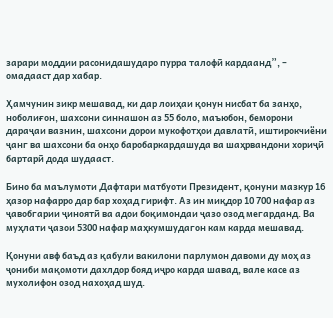зарари моддии расонидашударо пурра талофӣ кардаанд”, – омадааст дар хабар.

Ҳамчунин зикр мешавад, ки дар лоиҳаи қонун нисбат ба занҳо, ноболиғон, шахсони синнашон аз 55 боло, маъюбон, беморони дараҷаи вазнин, шахсони дорои мукофотҳои давлатӣ, иштирокчиёни ҷанг ва шахсони ба онҳо баробаркардашуда ва шаҳрвандони хориҷӣ бартарӣ дода шудааст.

Бино ба маълумоти Дафтари матбуоти Президент, қонуни мазкур 16 ҳазор нафарро дар бар хоҳад гирифт. Аз ин миқдор 10 700 нафар аз ҷавобгарии ҷиноятӣ ва адои боқимондаи ҷазо озод мегарданд. Ва муҳлати ҷазои 5300 нафар маҳкумшудагон кам карда мешавад.

Қонуни авф баъд аз қабули вакилони парлумон давоми ду моҳ аз ҷониби мақомоти дахлдор бояд иҷро карда шавад, вале касе аз мухолифон озод нахоҳад шуд.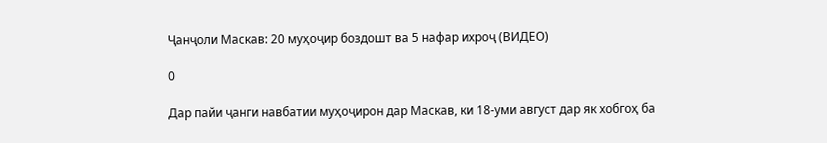Ҷанҷоли Маскав: 20 муҳоҷир боздошт ва 5 нафар ихроҷ (ВИДЕО)

0

Дар пайи ҷанги навбатии муҳоҷирон дар Маскав, ки 18-уми август дар як хобгоҳ ба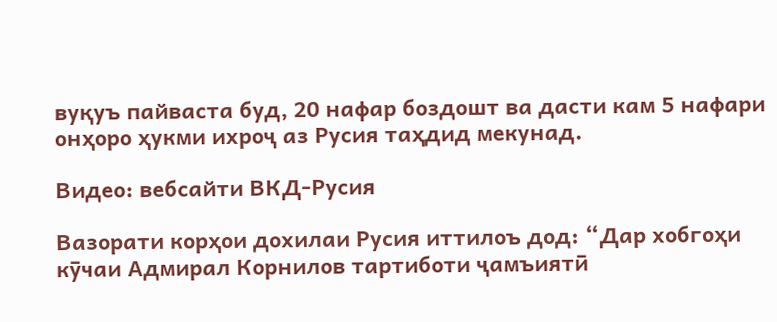вуқуъ пайваста буд, 20 нафар боздошт ва дасти кам 5 нафари онҳоро ҳукми ихроҷ аз Русия таҳдид мекунад.

Видео: вебсайти ВКД-Русия

Вазорати корҳои дохилаи Русия иттилоъ дод: “Дар хобгоҳи кӯчаи Адмирал Корнилов тартиботи ҷамъиятӣ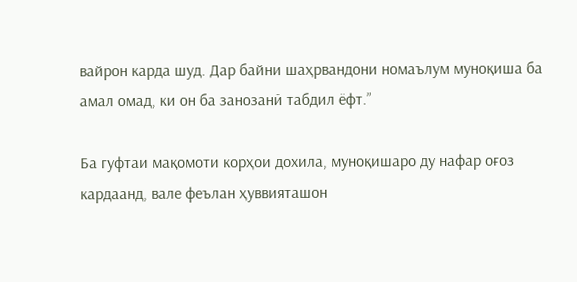вайрон карда шуд. Дар байни шаҳрвандони номаълум муноқиша ба амал омад, ки он ба занозанӣ табдил ёфт.”

Ба гуфтаи мақомоти корҳои дохила, муноқишаро ду нафар оғоз кардаанд, вале феълан ҳуввияташон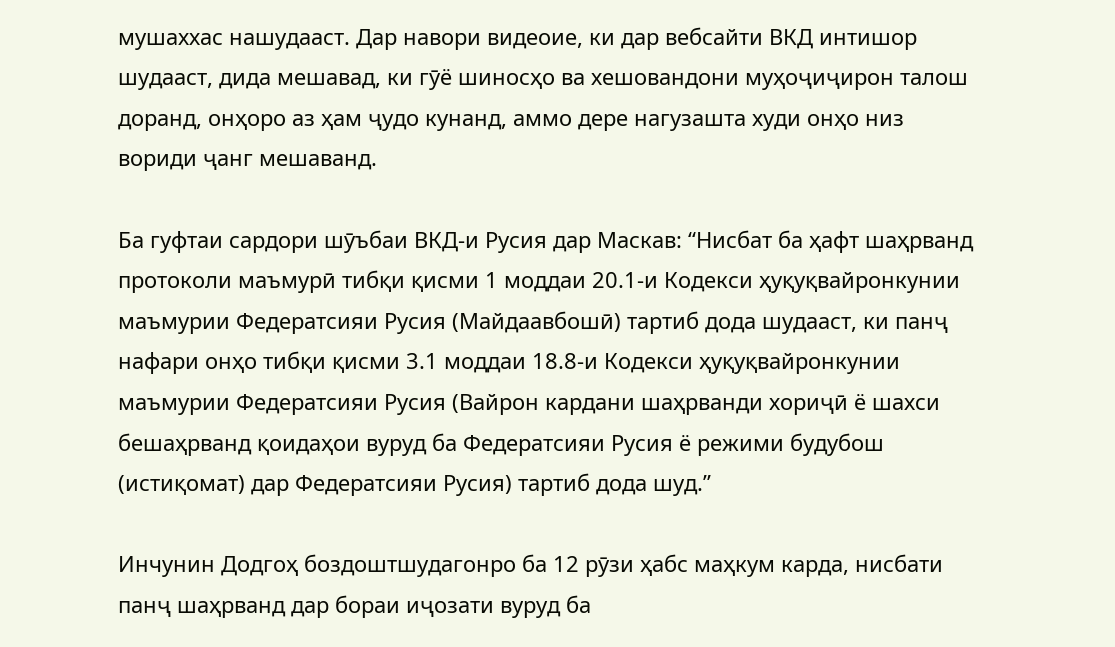мушаххас нашудааст. Дар навори видеоие, ки дар вебсайти ВКД интишор шудааст, дида мешавад, ки гӯё шиносҳо ва хешовандони муҳоҷиҷирон талош доранд, онҳоро аз ҳам ҷудо кунанд, аммо дере нагузашта худи онҳо низ вориди ҷанг мешаванд.

Ба гуфтаи сардори шӯъбаи ВКД-и Русия дар Маскав: “Нисбат ба ҳафт шаҳрванд протоколи маъмурӣ тибқи қисми 1 моддаи 20.1-и Кодекси ҳуқуқвайронкунии маъмурии Федератсияи Русия (Майдаавбошӣ) тартиб дода шудааст, ки панҷ нафари онҳо тибқи қисми 3.1 моддаи 18.8-и Кодекси ҳуқуқвайронкунии маъмурии Федератсияи Русия (Вайрон кардани шаҳрванди хориҷӣ ё шахси бешаҳрванд қоидаҳои вуруд ба Федератсияи Русия ё режими будубош (истиқомат) дар Федератсияи Русия) тартиб дода шуд.”

Инчунин Додгоҳ боздоштшудагонро ба 12 рӯзи ҳабс маҳкум карда, нисбати панҷ шаҳрванд дар бораи иҷозати вуруд ба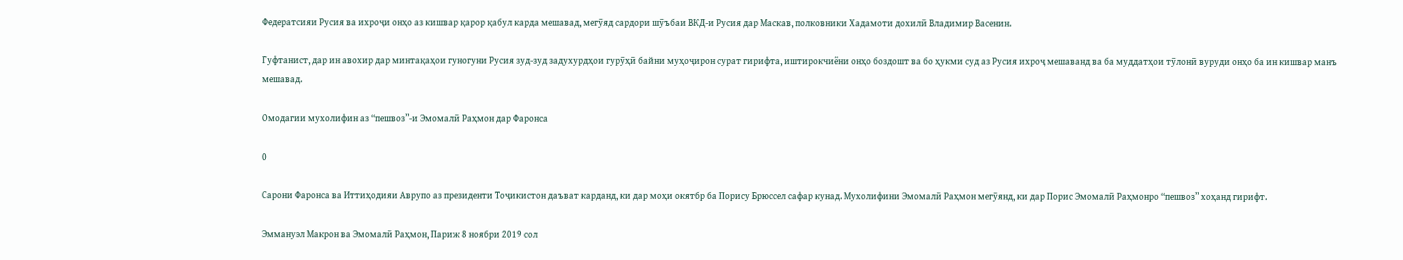Федератсияи Русия ва ихроҷи онҳо аз кишвар қарор қабул карда мешавад, мегӯяд сардори шӯъбаи ВКД-и Русия дар Маскав, полковники Хадамоти дохилӣ Владимир Васенин.

Гуфтанист, дар ин авохир дар минтақаҳои гуногуни Русия зуд-зуд задухурдҳои гурӯҳӣ байни муҳоҷирон сурат гирифта, иштирокчиёни онҳо боздошт ва бо ҳукми суд аз Русия ихроҷ мешаванд ва ба муддатҳои тӯлонӣ вуруди онҳо ба ин кишвар манъ мешавад.

Омодагии мухолифин аз “пешвоз”-и Эмомалӣ Раҳмон дар Фаронса

0

Сарони Фаронса ва Иттиҳодияи Аврупо аз президенти Тоҷикистон даъват карданд, ки дар моҳи окятбр ба Порису Брюссел сафар кунад. Мухолифини Эмомалӣ Раҳмон мегӯянд, ки дар Порис Эмомалӣ Раҳмонро “пешвоз” хоҳанд гирифт.

Эммануэл Макрон ва Эмомалӣ Раҳмон, Париж 8 ноябри 2019 сол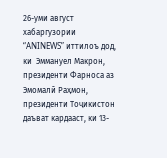26-уми август хабаргузории “ANINEWS” иттилоъ дод, ки  Эммануел Макрон, президенти Фарноса аз Эмомалӣ Раҳмон, президенти Тоҷикистон даъват кардааст, ки 13-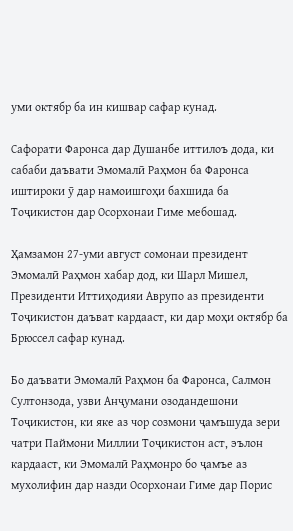уми октябр ба ин кишвар сафар кунад.

Сафорати Фаронса дар Душанбе иттилоъ дода, ки сабаби даъвати Эмомалӣ Раҳмон ба Фаронса иштироки ӯ дар намоишгоҳи бахшида ба Тоҷикистон дар Осорхонаи Гиме мебошад.

Ҳамзамон 27-уми август сомонаи президент Эмомалӣ Раҳмон хабар дод, ки Шарл Мишел, Президенти Иттиҳодияи Аврупо аз президенти Тоҷикистон даъват кардааст, ки дар моҳи октябр ба Брюссел сафар кунад.

Бо даъвати Эмомалӣ Раҳмон ба Фаронса, Салмон Султонзода, узви Анҷумани озодандешони Тоҷикистон, ки яке аз чор созмони ҷамъшуда зери чатри Паймони Миллии Тоҷикистон аст, эълон кардааст, ки Эмомалӣ Раҳмонро бо ҷамъе аз мухолифин дар назди Осорхонаи Гиме дар Порис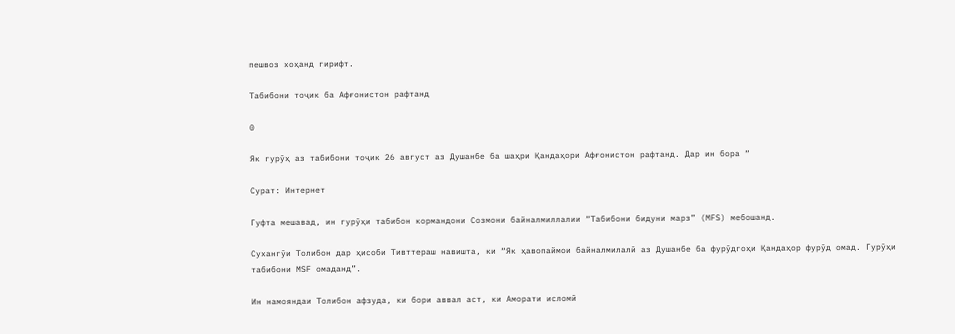пешвоз хоҳанд гирифт.

Табибони тоҷик ба Афғонистон рафтанд

0

Як гурӯҳ аз табибони тоҷик 26 август аз Душанбе ба шаҳри Қандаҳори Афғонистон рафтанд. Дар ин бора “

Сурат: Интернет

Гуфта мешавад, ин гурӯҳи табибон кормандони Созмони байналмиллалии “Табибони бидуни марз” (MFS) мебошанд.

Сухангӯи Толибон дар ҳисоби Тивттераш навишта, ки “Як ҳавопаймои байналмилалӣ аз Душанбе ба фурӯдгоҳи Қандаҳор фурӯд омад. Гурӯҳи табибони MSF омаданд”.

Ин намояндаи Толибон афзуда, ки бори аввал аст, ки Аморати исломӣ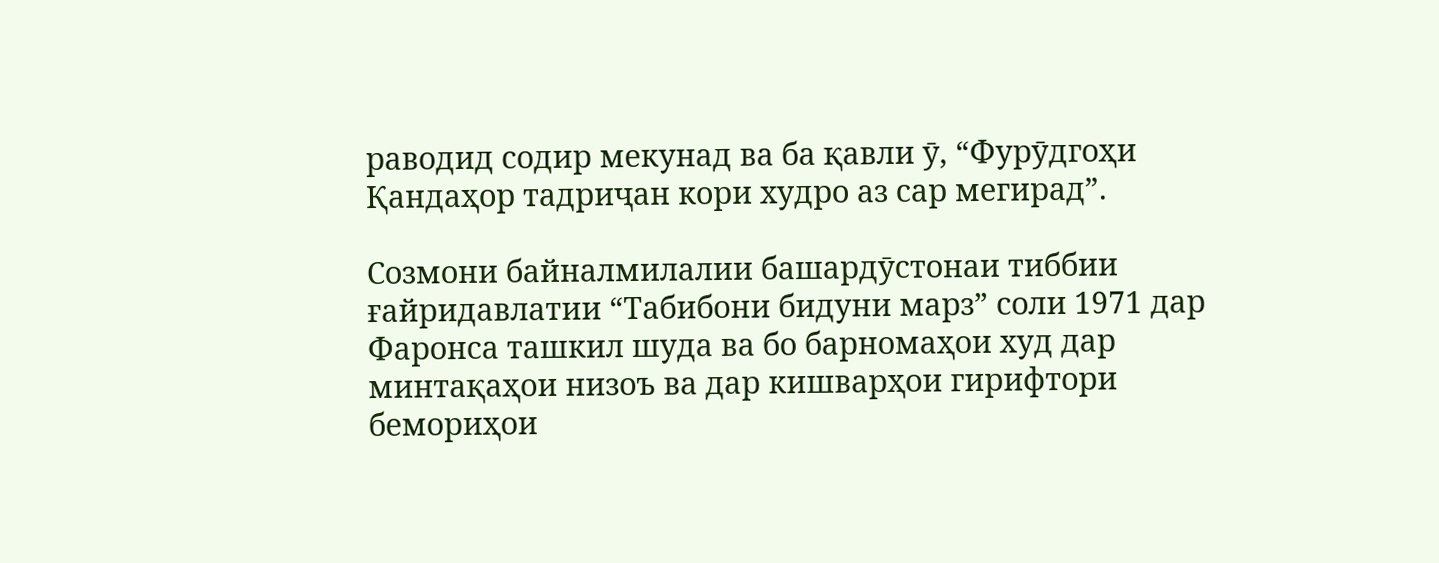раводид содир мекунад ва ба қавли ӯ, “Фурӯдгоҳи Қандаҳор тадриҷан кори худро аз сар мегирад”.

Созмони байналмилалии башардӯстонаи тиббии ғайридавлатии “Табибони бидуни марз” соли 1971 дар Фаронса ташкил шуда ва бо барномаҳои худ дар минтақаҳои низоъ ва дар кишварҳои гирифтори бемориҳои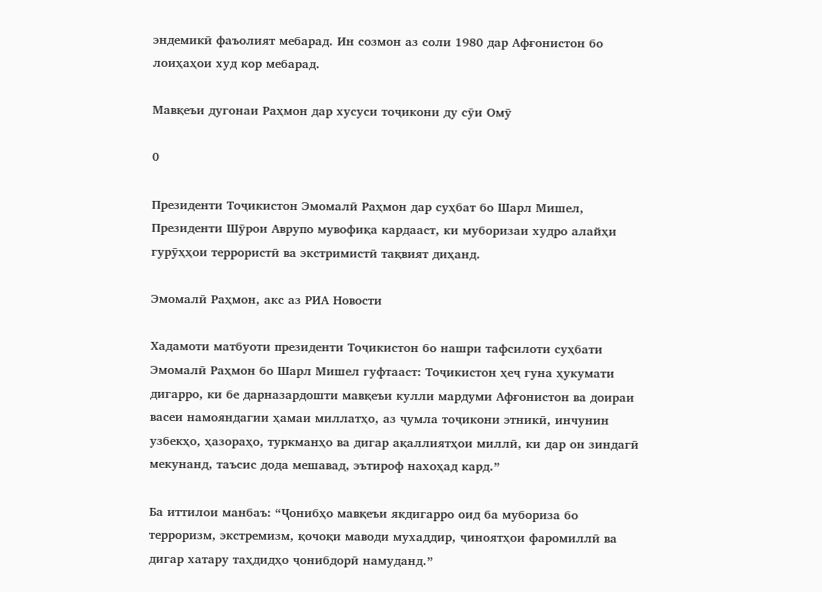эндемикӣ фаъолият мебарад. Ин созмон аз соли 1980 дар Афғонистон бо лоиҳаҳои худ кор мебарад.

Мавқеъи дугонаи Раҳмон дар хусуси тоҷикони ду сӯи Омӯ

0

Президенти Тоҷикистон Эмомалӣ Раҳмон дар суҳбат бо Шарл Мишел, Президенти Шӯрои Аврупо мувофиқа кардааст, ки муборизаи худро алайҳи гурӯҳҳои террористӣ ва экстримистӣ тақвият диҳанд.

Эмомалӣ Раҳмон, акс аз РИА Новости

Хадамоти матбуоти президенти Тоҷикистон бо нашри тафсилоти суҳбати Эмомалӣ Раҳмон бо Шарл Мишел гуфтааст: Тоҷикистон ҳеҷ гуна ҳукумати дигарро, ки бе дарназардошти мавқеъи кулли мардуми Афғонистон ва доираи васеи намояндагии ҳамаи миллатҳо, аз ҷумла тоҷикони этникӣ, инчунин узбекҳо, ҳазораҳо, туркманҳо ва дигар ақаллиятҳои миллӣ, ки дар он зиндагӣ мекунанд, таъсис дода мешавад, эътироф нахоҳад кард.”

Ба иттилои манбаъ: “Ҷонибҳо мавқеъи якдигарро оид ба мубориза бо терроризм, экстремизм, қочоқи маводи мухаддир, ҷиноятҳои фаромиллӣ ва дигар хатару таҳдидҳо ҷонибдорӣ намуданд.”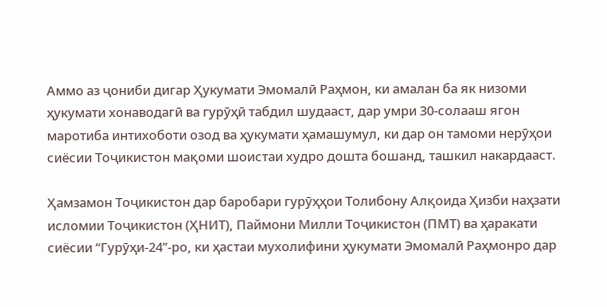Аммо аз ҷониби дигар Ҳукумати Эмомалӣ Раҳмон, ки амалан ба як низоми ҳукумати хонаводагӣ ва гурӯҳӣ табдил шудааст, дар умри 30-солааш ягон маротиба интихоботи озод ва ҳукумати ҳамашумул, ки дар он тамоми нерӯҳои сиёсии Тоҷикистон мақоми шоистаи худро дошта бошанд, ташкил накардааст.

Ҳамзамон Тоҷикистон дар баробари гурӯҳҳои Толибону Алқоида Ҳизби наҳзати исломии Тоҷикистон (ҲНИТ), Паймони Милли Тоҷикистон (ПМТ) ва ҳаракати сиёсии “Гурӯҳи-24”-ро, ки ҳастаи мухолифини ҳукумати Эмомалӣ Раҳмонро дар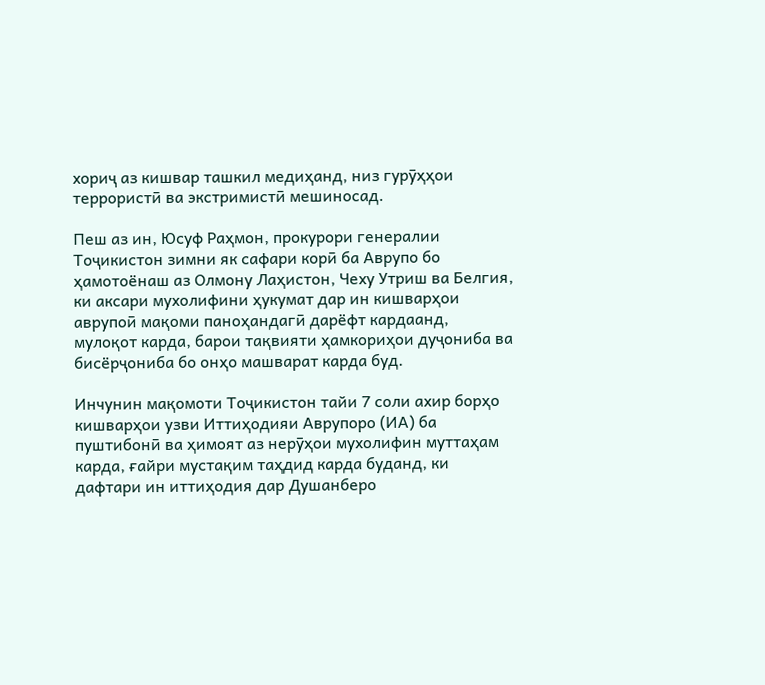хориҷ аз кишвар ташкил медиҳанд, низ гурӯҳҳои террористӣ ва экстримистӣ мешиносад.

Пеш аз ин, Юсуф Раҳмон, прокурори генералии Тоҷикистон зимни як сафари корӣ ба Аврупо бо ҳамотоёнаш аз Олмону Лаҳистон, Чеху Утриш ва Белгия, ки аксари мухолифини ҳукумат дар ин кишварҳои аврупоӣ мақоми паноҳандагӣ дарёфт кардаанд, мулоқот карда, барои тақвияти ҳамкориҳои дуҷониба ва бисёрҷониба бо онҳо машварат карда буд.

Инчунин мақомоти Тоҷикистон тайи 7 соли ахир борҳо кишварҳои узви Иттиҳодияи Аврупоро (ИА) ба пуштибонӣ ва ҳимоят аз нерӯҳои мухолифин муттаҳам карда, ғайри мустақим таҳдид карда буданд, ки дафтари ин иттиҳодия дар Душанберо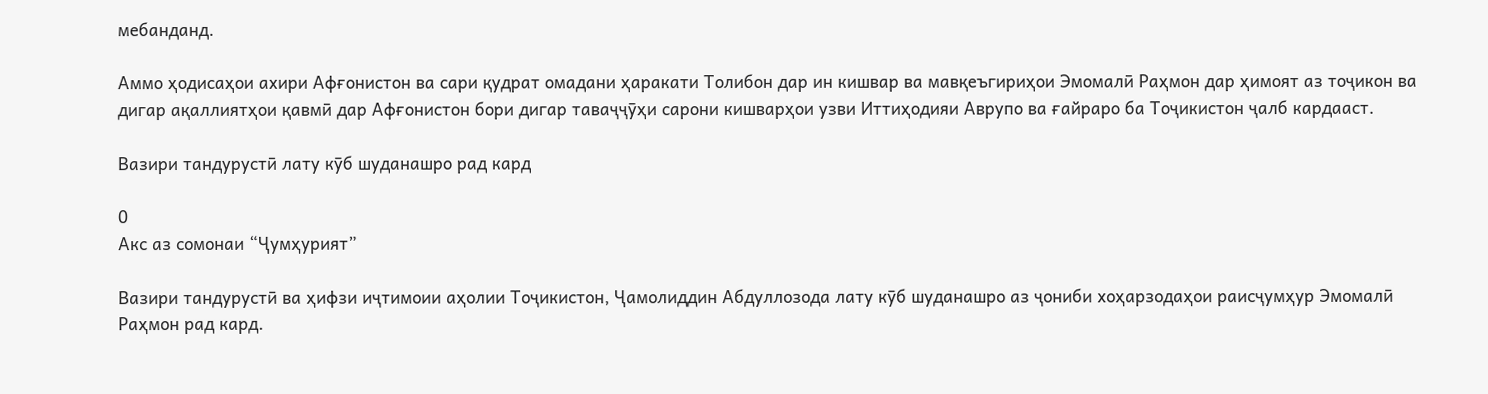мебанданд.

Аммо ҳодисаҳои ахири Афғонистон ва сари қудрат омадани ҳаракати Толибон дар ин кишвар ва мавқеъгириҳои Эмомалӣ Раҳмон дар ҳимоят аз тоҷикон ва дигар ақаллиятҳои қавмӣ дар Афғонистон бори дигар таваҷҷӯҳи сарони кишварҳои узви Иттиҳодияи Аврупо ва ғайраро ба Тоҷикистон ҷалб кардааст.

Вазири тандурустӣ лату кӯб шуданашро рад кард

0
Акс аз сомонаи “Ҷумҳурият”

Вазири тандурустӣ ва ҳифзи иҷтимоии аҳолии Тоҷикистон, Ҷамолиддин Абдуллозода лату кӯб шуданашро аз ҷониби хоҳарзодаҳои раисҷумҳур Эмомалӣ Раҳмон рад кард.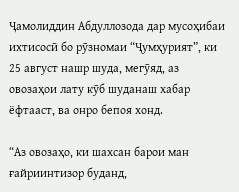Ҷамолиддин Абдуллозода дар мусоҳибаи ихтисосӣ бо рӯзномаи “Ҷумҳурият”, ки 25 август нашр шуда, мегӯяд, аз овозаҳои лату кӯб шуданаш хабар ёфтааст, ва онро бепоя хонд.

“Аз овозаҳо, ки шахсан барои ман ғайриинтизор буданд,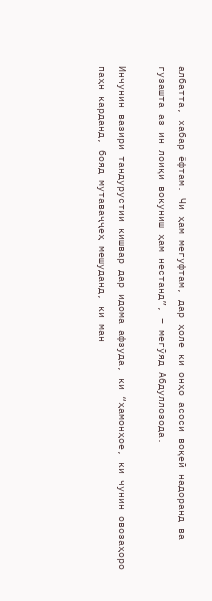албатта, хабар ёфтам. Чи ҳам мегуфтам, дар ҳоле ки онҳо асоси воқеӣ надоранд ва гузашта аз ин лоиқи вокуниш ҳам нестанд”, – мегӯяд Абдуллозода.

Инчунин вазири тандурустии кишвар дар идома афзуда, ки “ҳамонҳое, ки чунин овозаҳоро паҳн карданд, бояд мутаваҷҷеҳ мешуданд, ки ман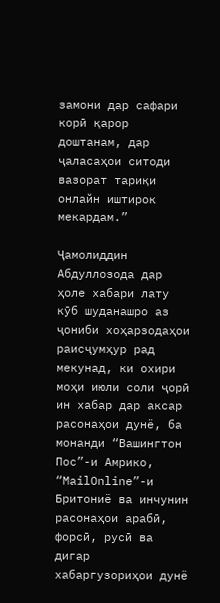замони дар сафари корӣ қарор доштанам, дар ҷаласаҳои ситоди вазорат тариқи онлайн иштирок мекардам.”

Ҷамолиддин Абдуллозода дар ҳоле хабари лату кӯб шуданашро аз ҷониби хоҳарзодаҳои раисҷумҳур рад мекунад, ки охири моҳи июли соли ҷорӣ ин хабар дар аксар расонаҳои дунё, ба монанди “Вашингтон Пос”-и Амрико, “MailOnline”-и Бритониё ва инчунин расонаҳои арабӣ, форсӣ, русӣ ва дигар хабаргузориҳои дунё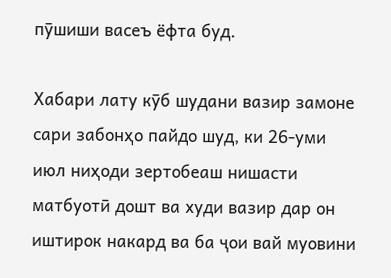пӯшиши васеъ ёфта буд.

Хабари лату кӯб шудани вазир замоне сари забонҳо пайдо шуд, ки 26-уми июл ниҳоди зертобеаш нишасти матбуотӣ дошт ва худи вазир дар он иштирок накард ва ба ҷои вай муовини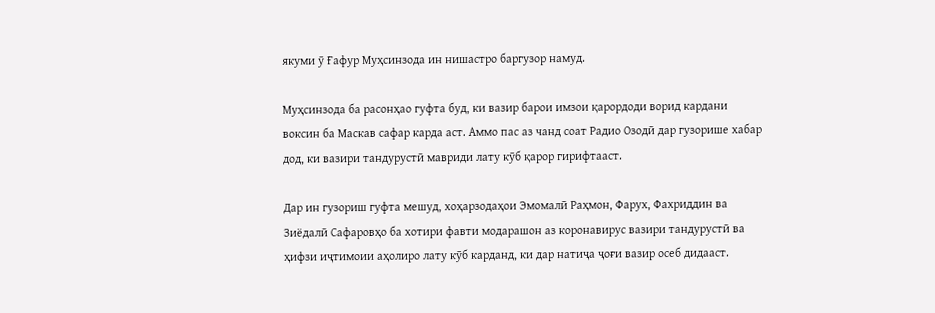якуми ӯ Ғафур Муҳсинзода ин нишастро баргузор намуд.

Муҳсинзода ба расонҳао гуфта буд, ки вазир барои имзои қарордоди ворид кардани воксин ба Маскав сафар карда аст. Аммо пас аз чанд соат Радио Озодӣ дар гузорише хабар дод, ки вазири тандурустӣ мавриди лату кӯб қарор гирифтааст.

Дар ин гузориш гуфта мешуд, хоҳарзодаҳои Эмомалӣ Раҳмон, Фарух, Фахриддин ва Зиёдалӣ Сафаровҳо ба хотири фавти модарашон аз коронавирус вазири тандурустӣ ва ҳифзи иҷтимоии аҳолиро лату кӯб карданд, ки дар натиҷа ҷоғи вазир осеб дидааст.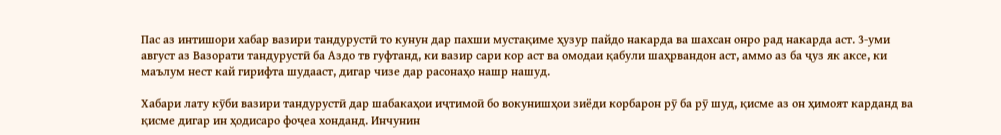Пас аз интишори хабар вазири тандурустӣ то кунун дар пахши мустақиме ҳузур пайдо накарда ва шахсан онро рад накарда аст. 3-уми август аз Вазорати тандурустӣ ба Аздо тв гуфтанд, ки вазир сари кор аст ва омодаи қабули шаҳрвандон аст, аммо аз ба ҷуз як аксе, ки маълум нест кай гирифта шудааст, дигар чизе дар расонаҳо нашр нашуд.

Хабари лату кӯби вазири тандурустӣ дар шабакаҳои иҷтимоӣ бо вокунишҳои зиёди корбарон рӯ ба рӯ шуд, қисме аз он ҳимоят карданд ва қисме дигар ин ҳодисаро фоҷеа хонданд. Инчунин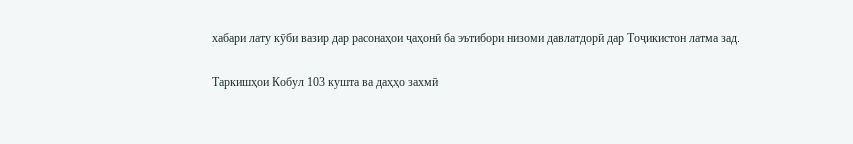хабари лату кӯби вазир дар расонаҳои ҷаҳонӣ ба эътибори низоми давлатдорӣ дар Тоҷикистон латма зад.

Таркишҳои Кобул 103 кушта ва даҳҳо захмӣ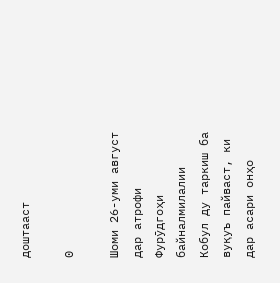доштааст

0

Шоми 26-уми август дар атрофи Фурӯдгоҳи байналмилалии Кобул ду таркиш ба вуқуъ пайваст, ки дар асари онҳо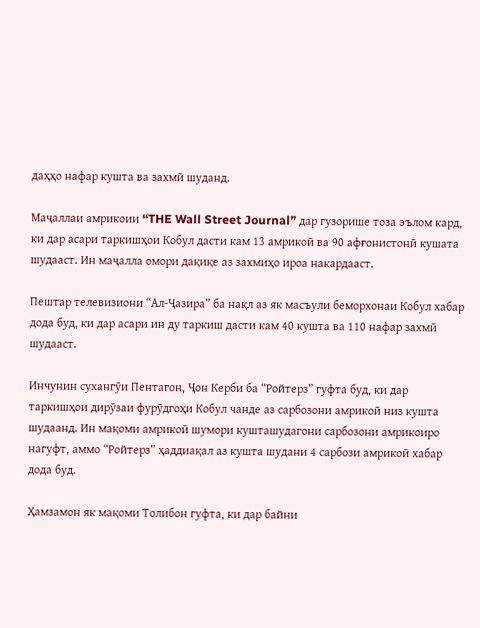даҳҳо нафар кушта ва захмӣ шуданд.

Маҷаллаи амрикоии ‘‘THE Wall Street Journal” дар гузорише тоза эълом кард, ки дар асари таркишҳои Кобул дасти кам 13 амрикоӣ ва 90 афғонистонӣ кушата шудааст. Ин маҷалла омори дақиқе аз захмиҳо ироа накардааст.

Пештар телевизиони “Ал-Ҷазира” ба нақл аз як масъули беморхонаи Кобул хабар дода буд, ки дар асари ин ду таркиш дасти кам 40 кушта ва 110 нафар захмӣ шудааст.

Инчунин сухангӯи Пентагон, Ҷон Керби ба “Ройтерз” гуфта буд, ки дар таркишҳои дирӯзаи фурӯдгоҳи Кобул чанде аз сарбозони амрикоӣ низ кушта шудаанд. Ин мақоми амрикоӣ шумори кушташудагони сарбозони амрикоиро нагуфт, аммо “Ройтерз” ҳаддиақал аз кушта шудани 4 сарбози амрикоӣ хабар дода буд.

Ҳамзамон як мақоми Толибон гуфта, ки дар байни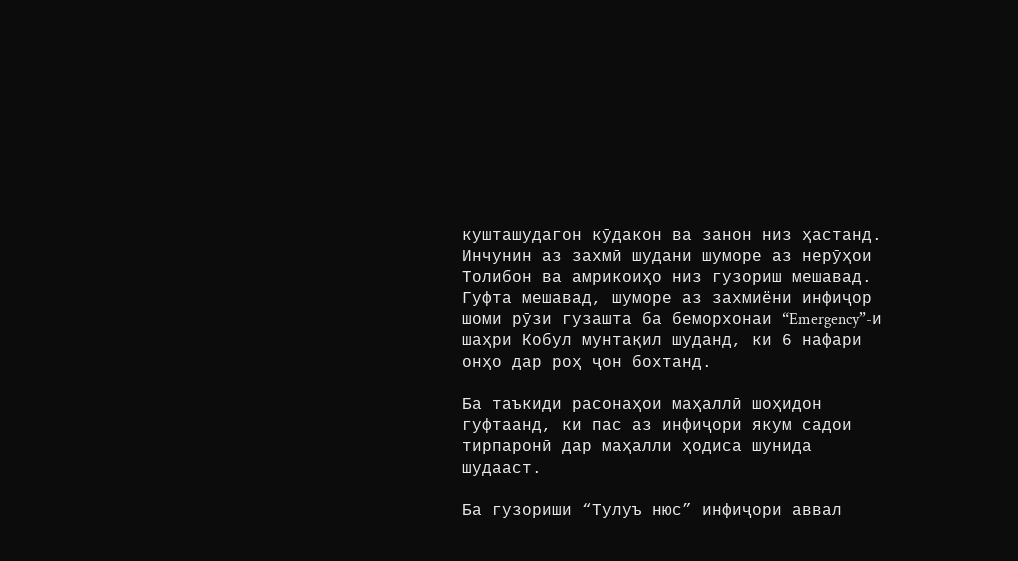кушташудагон кӯдакон ва занон низ ҳастанд. Инчунин аз захмӣ шудани шуморе аз нерӯҳои Толибон ва амрикоиҳо низ гузориш мешавад. Гуфта мешавад, шуморе аз захмиёни инфиҷор шоми рӯзи гузашта ба беморхонаи “Emergency”-и шаҳри Кобул мунтақил шуданд, ки 6 нафари онҳо дар роҳ ҷон бохтанд.

Ба таъкиди расонаҳои маҳаллӣ шоҳидон гуфтаанд, ки пас аз инфиҷори якум садои тирпаронӣ дар маҳалли ҳодиса шунида шудааст.

Ба гузориши “Тулуъ нюс” инфиҷори аввал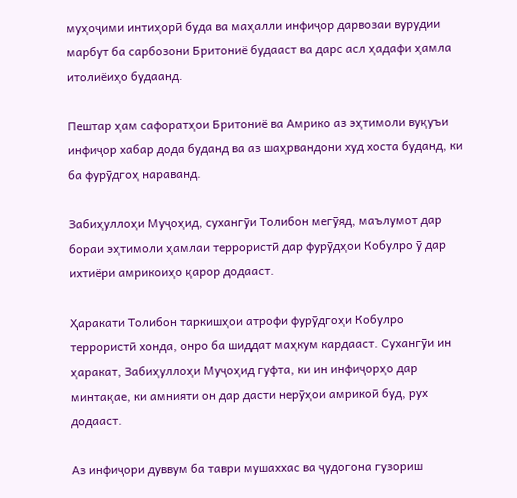муҳоҷими интиҳорӣ буда ва маҳалли инфиҷор дарвозаи вурудии марбут ба сарбозони Бритониё будааст ва дарс асл ҳадафи ҳамла итолиёиҳо будаанд.

Пештар ҳам сафоратҳои Бритониё ва Амрико аз эҳтимоли вуқуъи инфиҷор хабар дода буданд ва аз шаҳрвандони худ хоста буданд, ки ба фурӯдгоҳ нараванд.

Забиҳуллоҳи Муҷоҳид, сухангӯи Толибон мегӯяд, маълумот дар бораи эҳтимоли ҳамлаи террористӣ дар фурӯдҳои Кобулро ӯ дар ихтиёри амрикоиҳо қарор додааст.

Ҳаракати Толибон таркишҳои атрофи фурӯдгоҳи Кобулро террористӣ хонда, онро ба шиддат маҳкум кардааст. Сухангӯи ин ҳаракат, Забиҳуллоҳи Муҷоҳид гуфта, ки ин инфиҷорҳо дар минтақае, ки амнияти он дар дасти нерӯҳои амрикоӣ буд, рух додааст.

Аз инфиҷори дуввум ба таври мушаххас ва ҷудогона гузориш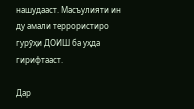нашудааст. Масъулияти ин ду амали террористиро гурӯҳи ДОИШ ба уҳда гирифтааст.

Дар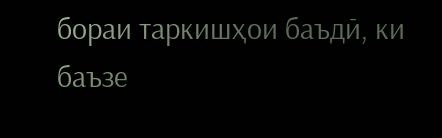бораи таркишҳои баъдӣ, ки баъзе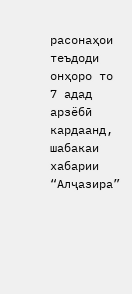расонаҳои теъдоди онҳоро то 7 адад арзёбӣ кардаанд, шабакаи хабарии “Алҷазира”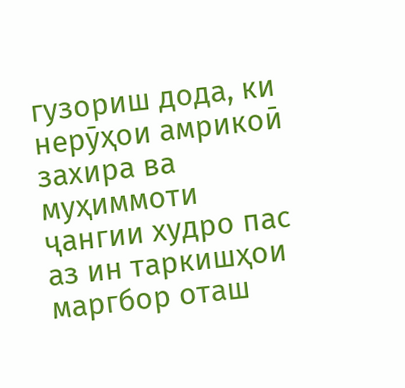гузориш дода, ки нерӯҳои амрикоӣ захира ва муҳиммоти ҷангии худро пас аз ин таркишҳои маргбор оташ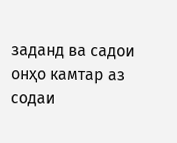заданд ва садои онҳо камтар аз содаи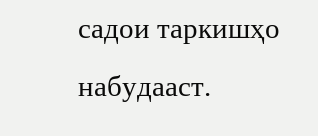садои таркишҳо набудааст.